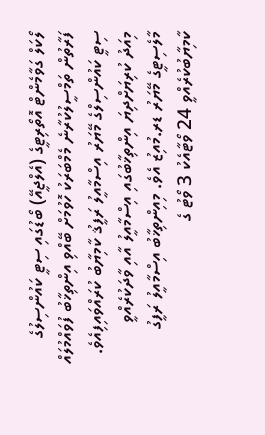ލޯކަލް ގަވާމެންޓް އޮތޯރިޓީގެ (އެލްޖީއޭ) ބޯޑުގައި ސިޓީ ކައުންސިލުގެ ފަރާތުން ތަމްސީލުކުރާނެ މެމްބަރަކު ހޮވުމަށް ބޭއްވި އިންތިޚާބު ފުވައްމުލައް ސިޓީ ކައުންސިލްގެ މޭޔަރު އިސްމާއީލު ރަފީޤު ކާމިޔާބު ކުރައްވައިފިއެވެ.
މިއަދު ކުރިޔަށްދިޔަ އިންތިޚާބުގައި އިސްމާއީލު އާއި ވާދަކުރެއްވީ މާލެސިޓީގެ މޭޔަރު ޑރ.މުއިޒު އެވެ. މިއިންތިޚާބު އިސްމާއީލު ރަފީގު ކާމިޔާބުކުރެއްވީ 24 ވޯޓާއެކު 3 ވޯޓު ގެ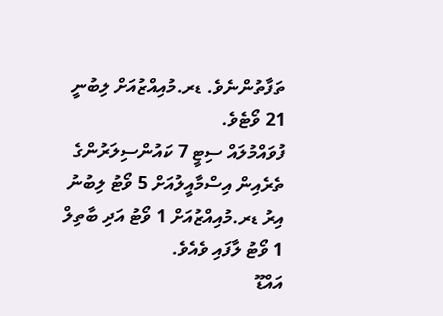ތަފާތުންނެވެ. ޑރ.މުއިއްޒުއަށް ލިބުނީ 21 ވޯޓެވެ.
ފުވައްމުލައް ސިޓީ 7 ކައުންސިލަރުންގެ ތެރެއިން އިސްމާއީލުއަށް 5 ވޯޓު ލިބުނު އިރު ޑރ.މުއިއްޒުއަށް 1 ވޯޓު އަދި ބާތިލް 1 ވޯޓު ލާފައި ވެއެވެ.
އައްޑޫ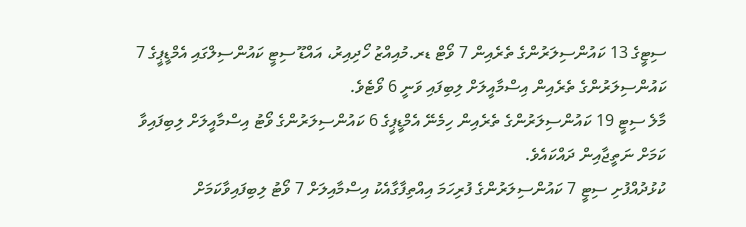ސިޓީގެ 13 ކައުންސިލަރުންގެ ތެރެއިން 7 ވޯޓް ޑރ.މުއިއްޒު ހޯދިއިރު، އައްޑޫ ސިޓީ ކައުންސިލްގައި އެމްޑީޕީގެ 7 ކައުންސިލަރުންގެ ތެރެއިން އިސްމާއީލަށް ލިބިފައި ވަނީ 6 ވޯޓެވެ.
މާލެ ސިޓީ 19 ކައުންސިލަރުންގެ ތެރެއިން ހިމެނޭ އެމްޑީޕީގެ 6 ކައުންސިލަރުންގެ ވޯޓު އިސްމާއީލަށް ލިބިފައިވާ ކަމަށް ނަތީޖާއިން ދައްކައެވެ.
ކުޅުދުއްފުށި ސިޓީ 7 ކައުންސިލަރުންގެ ފުރިހަމަ އިއްތިފާގާއެކު އިސްމާއިލަށް 7 ވޯޓު ލިބިފައިވާކަމަށް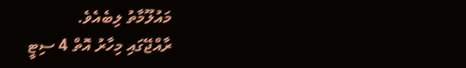މައުލޫމާތު ލިބެއެވެ.
ރާއްޖޭގައި މިހާރު އޮތް 4 ސިޓީ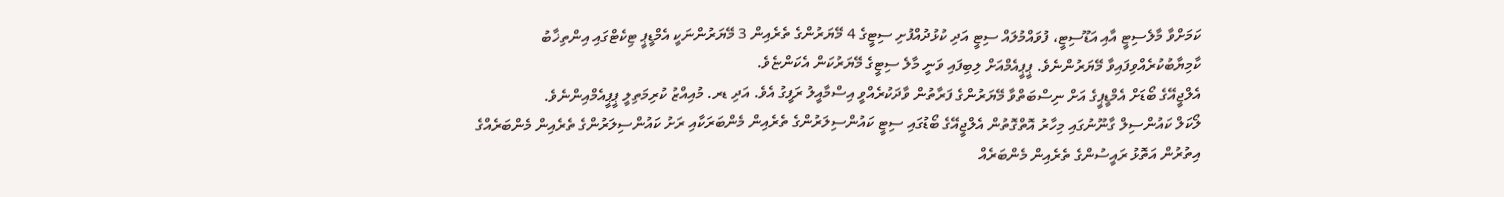ކަމަށްވާ މާލެސިޓީ އާއި އަޑޫސިޓީ، ފުވައްމުލައް ސިޓީ އަދި ކުޅުދުއްފުށި ސިޓީގެ 4 މޭޔަރުންގެ ތެރެއިން 3 މޭޔަރުންނަކީ އެމްޑީޕީ ޓިކެޓްގައި އިންތިޚާބު ކާމިޔާބުކުރެއްވިފައިވާ މޭޔަރުންނެވެ. ޕީޕީއެމްއަށް ލިބިފައި ވަނީ މާލެ ސިޓީގެ މޭޔަރުކަން އެކަންޏެވެ.
އެލްޖީއޭގެ ބޯޑަށް އެމްޑީޕީގެ އަށް ނިސްބަތްވާ މޭޔަރުންގެ ފަރާތުން ވާދަކުރެއްވީ އިސްމާއީލު ރަފީގު އެވެ. އަދި ޑރ. މުއިއްޒު ކުރިމަތިލީ ޕީޕީއެމްއިންނެވެ.
ލޯކަލް ކައުންސިލް ގާނޫނުގައި މިހާރު އޮތްގޮތުން އެލްޖީއޭގެ ބޯޑުގައި ސިޓީ ކައުންސިލަރުންގެ ތެރެއިން މެންބަރަކާއި ރަށު ކައުންސިލަރުންގެ ތެރެއިން މެންބަރެއްގެ އިތުރުން އަތޮޅު ރައީސުންގެ ތެރެއިން މެންބަރެއް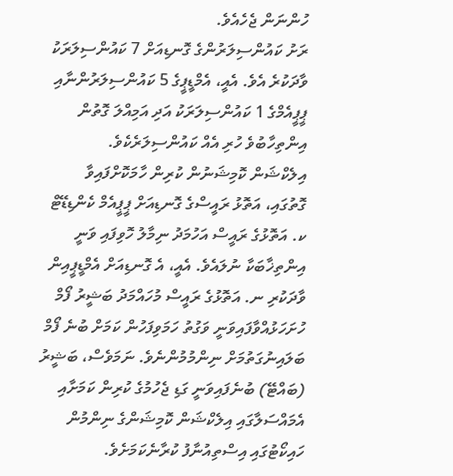ހުންނަން ޖެހެއެވެ.
ރަށު ކައުންސިލަރުންގެ ގޮނޑިއަށް 7 ކައުންސިލަރަކު ވާދަކުރެ އެވެ. އެއީ، އެމްޑީޕީގެ 5 ކައުންސިލަރުންނާއި ޕީޕީއެމްގެ 1 ކައުންސިލަރަކު އަދި އަމިއްލަ ގޮތުން އިންތިހާބުވެ ހުރި އެއް ކައުންސިލަރެކެވެ.
އިލެކްޝަން ކޮމިޝަނުން ކުރިން ހާމަކޮށްފައިވާ ގޮތުގައި، އަތޮޅު ރައީސްގެ ގޮނޑިއަށް ޕީޕީއެމް ކެންޑިޑޭޓް ކ. އަތޮޅުގެ ރައީސް އަހުމަދު ނިމާލު ހޮވިފައި ވަނީ އިންތިޚާބަކާ ނުލައެވެ. އެއީ، އެ ގޮނޑިއަށް އެމްޑީޕީއިން ވާދަކުރި ނ. އަތޮޅުގެ ރައީސް މުހައްމަދު ބަޝީރު ފޯމް ހުށަހަޅުއްވާފައިވަނީ ވަގުތު ހަމަވިފަހުން ކަމަށް ބުނެ ފޯމް ބަލައިނުގަތުމަށް ނިންމުމުންނެވެ. ނަމަވެސް، ބަޝީރު (ބައްޓޭ) ބުނެފައިވަނީ ގަޑި ޖެހުމުގެ ކުރިން ކަމަށާއި އެމައްސަލާގައި އިލެކްޝަން ކޮމިޝަންގެ ނިންމުން ހައިކޯޓުގައި އިސްތިއުނާފު ކުރާނެކަމަށެވެ.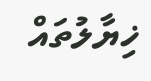ޚިޔާލުތައް